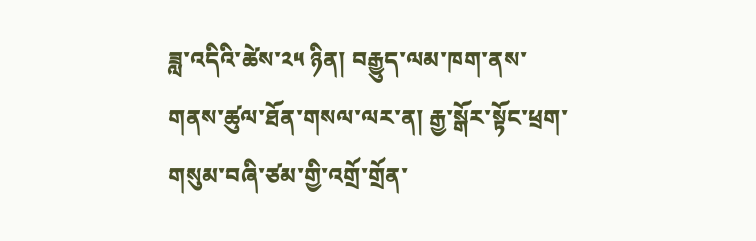ཟླ་འདིའི་ཚེས་༢༥ ཉིན། བརྒྱུད་ལམ་ཁག་ནས་གནས་ཚུལ་ཐོན་གསལ་ལར་ན། རྒྱ་སྒོར་སྟོང་ཕྲག་གསུམ་བཞི་ཙམ་གྱི་འགྲོ་གྲོན་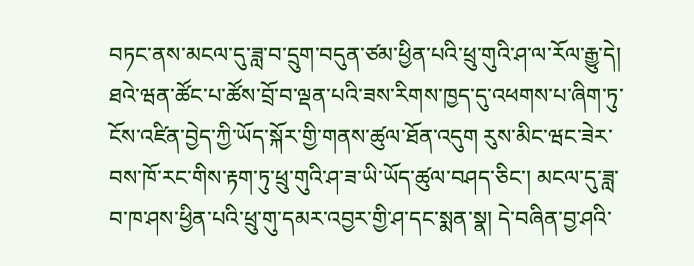བཏང་ནས་མངལ་དུ་ཟླ་བ་དྲུག་བདུན་ཙམ་ཕྱིན་པའི་ཕྲུ་གུའི་ཤ་ལ་རོལ་རྒྱུ་དེ། ཐའེ་ཝན་ཚོང་པ་ཚོས་བྲོ་བ་ལྡན་པའི་ཟས་རིགས་ཁྱད་དུ་འཕགས་པ་ཞིག་ཏུ་ངོས་འཛིན་བྱེད་ཀྱི་ཡོད་སྐོར་གྱི་གནས་ཚུལ་ཐོན་འདུག རུས་མིང་ཝང་ཟེར་བས་ཁོ་རང་གིས་རྟག་ཏུ་ཕྲུ་གུའི་ཤ་ཟ་ཡི་ཡོད་ཚུལ་བཤད་ཅིང་། མངལ་དུ་ཟླ་བ་ཁ་ཤས་ཕྱིན་པའི་ཕྲུ་གུ་དམར་འབྱར་གྱི་ཤ་དང་སྨན་སྣ། དེ་བཞིན་བྱ་ཤའི་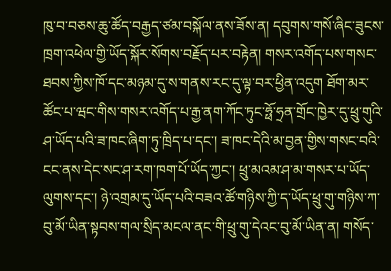ཁུ་བ་བཅས་ཆུ་ཚོད་བརྒྱད་ཙམ་བསྐོལ་ནས་ཟོས་ན། དབུགས་གསོ་ཞིང་ཟུངས་ཁྲག་འཕེལ་གྱི་ཡོད་སྐོར་སོགས་བརྗོད་པར་བརྟེན། གསར་འགོད་པས་གསང་ཐབས་ཀྱིས་ཁོ་དང་མཉམ་དུ་ས་གནས་རང་དུ་ལྟ་བར་ཕྱིན་འདུག ཐོག་མར་ཚོང་པ་ཝང་གིས་གསར་འགོད་པ་རྒྱ་ནག་ཀོང་ཏུང་ཧྥོ་ཧྲན་གྲོང་ཁྱེར་དུ་ཕྲུ་གུའི་ཤ་ཡོད་པའི་ཟ་ཁང་ཞིག་ཏུ་ཁྲིད་པ་དང་། ཟ་ཁང་དེའི་མ་བྱན་གྱིས་གསང་བའི་ངང་ནས་དེང་སང་ཤ་རག་ཁག་པོ་ཡོད་ཀྱང་། ཕྲུ་མའམ་ཤ་མ་གསར་པ་ཡོད་ལུགས་དང་། ཉེ་འགྲམ་དུ་ཡོད་པའི་བཟའ་ཚོ་གཉིས་ཀྱི་ད་ཡོད་ཕྲུ་གུ་གཉིས་ཀ་བུ་མོ་ཡིན་སྟབས་གལ་སྲིད་མངལ་ནང་གི་ཕྲུ་གུ་དེའང་བུ་མོ་ཡིན་ན། གསོད་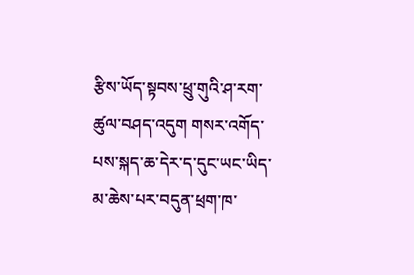རྩིས་ཡོད་སྟབས་ཕྲུ་གུའི་ཤ་རག་ཚུལ་བཤད་འདུག གསར་འགོད་པས་སྐད་ཆ་དེར་ད་དུང་ཡང་ཡིད་མ་ཆེས་པར་བདུན་ཕྲག་ཁ་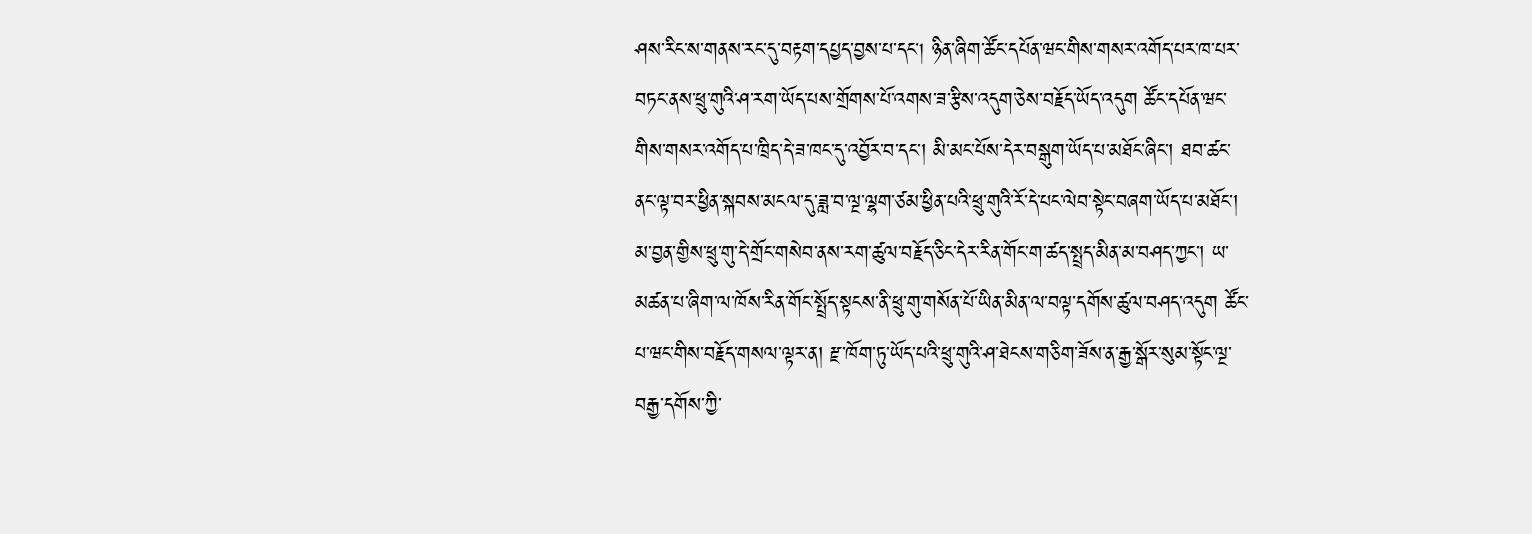ཤས་རིང་ས་གནས་རང་དུ་བརྟག་དཔྱད་བྱས་པ་དང། ཉིན་ཞིག་ཚོང་དཔོན་ཝང་གིས་གསར་འགོད་པར་ཁ་པར་བཏང་ནས་ཕྲུ་གུའི་ཤ་རག་ཡོད་པས་གྲོགས་པོ་འགས་ཟ་རྩིས་འདུག་ཅེས་བརྗོད་ཡོད་འདུག ཚོང་དཔོན་ཝང་གིས་གསར་འགོད་པ་ཁྲིད་དེ་ཟ་ཁང་དུ་འབྱོར་བ་དང་། མི་མང་པོས་དེར་བསྒུག་ཡོད་པ་མཐོང་ཞིང་། ཐབ་ཚང་ནང་ལྟ་བར་ཕྱིན་སྐབས་མངལ་དུ་ཟླ་བ་ལྔ་ལྷག་ཙམ་ཕྱིན་པའི་ཕྲུ་གུའི་རོ་དེ་པང་ལེབ་སྟེང་བཞག་ཡོད་པ་མཐོང་། མ་བྱན་གྱིས་ཕྲུ་གུ་དེ་གྲོང་གསེབ་ནས་རག་ཚུལ་བརྗོད་ཅིང་དེར་རིན་གོང་ག་ཚད་སྤྲད་མིན་མ་བཤད་ཀྱང་། ཡ་མཚན་པ་ཞིག་ལ་ཁོས་རིན་གོང་སྤྲོད་སྟངས་ནི་ཕྲུ་གུ་གསོན་པོ་ཡིན་མིན་ལ་བལྟ་དགོས་ཚུལ་བཤད་འདུག ཚོང་པ་ཝང་གིས་བརྗོད་གསལ་ལྟར་ན། རྫ་ཁོག་ཏུ་ཡོད་པའི་ཕྲུ་གུའི་ཤ་ཐེངས་གཅིག་ཟོས་ན་རྒྱ་སྒོར་སུམ་སྟོང་ལྔ་བརྒྱ་དགོས་ཀྱི་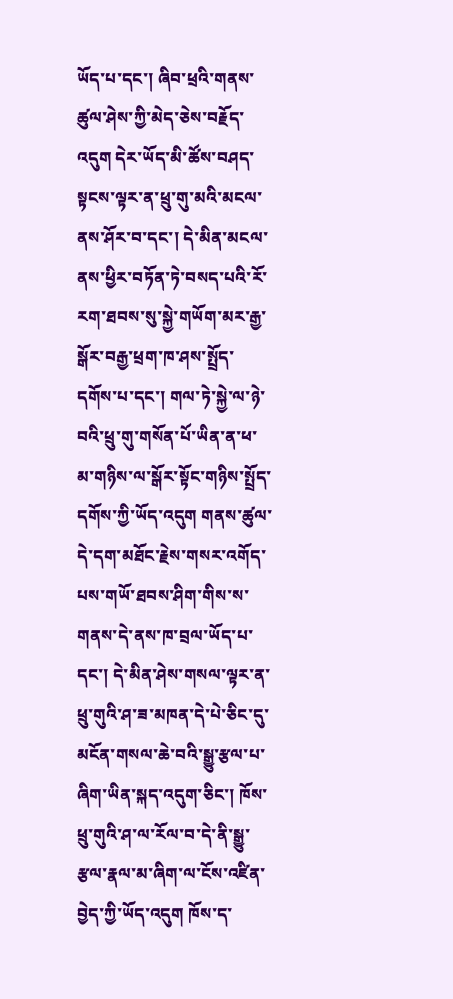ཡོད་པ་དང་། ཞིབ་ཕྲའི་གནས་ཚུལ་ཤེས་ཀྱི་མེད་ཅེས་བརྗོད་འདུག དེར་ཡོད་མི་ཚོས་བཤད་སྟངས་ལྟར་ན་ཕྲུ་གུ་མའི་མངལ་ནས་ཤོར་བ་དང་། དེ་མིན་མངལ་ནས་ཕྱིར་བཏོན་ཏེ་བསད་པའི་རོ་རག་ཐབས་སུ་སྐྱེ་གཡོག་མར་རྒྱ་སྒོར་བརྒྱ་ཕྲག་ཁ་ཤས་སྤྲོད་དགོས་པ་དང་། གལ་ཏེ་སྐྱེ་ལ་ཉེ་བའི་ཕྲུ་གུ་གསོན་པོ་ཡིན་ན་ཕ་མ་གཉིས་ལ་སྒོར་སྟོང་གཉིས་སྤྲོད་དགོས་ཀྱི་ཡོད་འདུག གནས་ཚུལ་དེ་དག་མཐོང་རྗེས་གསར་འགོད་པས་གཡོ་ཐབས་ཤིག་གིས་ས་གནས་དེ་ནས་ཁ་བྲལ་ཡོད་པ་དང་། དེ་མིན་ཤེས་གསལ་ལྟར་ན་ཕྲུ་གུའི་ཤ་ཟ་མཁན་དེ་པེ་ཅིང་དུ་མངོན་གསལ་ཆེ་བའི་སྒྱུ་རྩལ་པ་ཞིག་ཡིན་སྐད་འདུག་ཅིང་། ཁོས་ཕྲུ་གུའི་ཤ་ལ་རོལ་བ་དེ་ནི་སྒྱུ་རྩལ་རྣལ་མ་ཞིག་ལ་ངོས་འཛིན་བྱེད་ཀྱི་ཡོད་འདུག ཁོས་ད་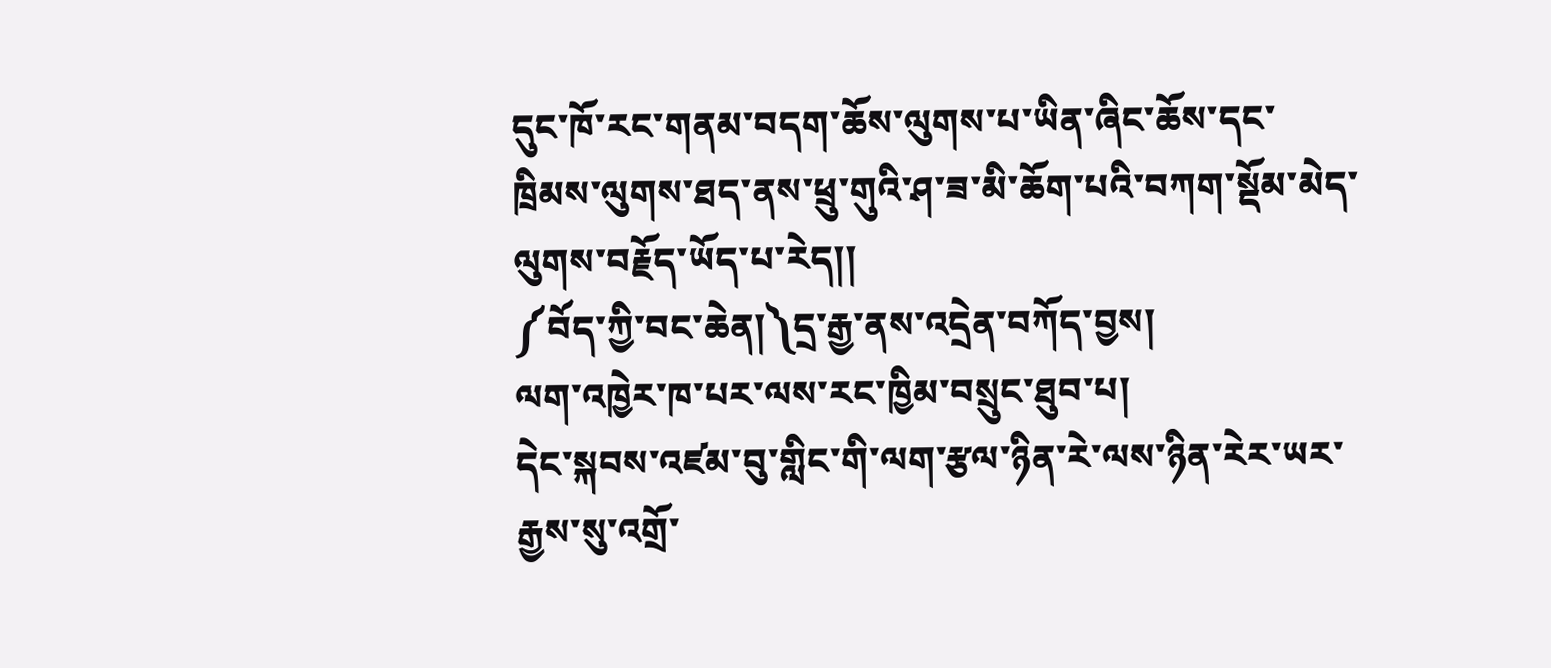དུང་ཁོ་རང་གནམ་བདག་ཆོས་ལུགས་པ་ཡིན་ཞིང་ཆོས་དང་ཁྲིམས་ལུགས་ཐད་ནས་ཕྲུ་གུའི་ཤ་ཟ་མི་ཆོག་པའི་བཀག་སྡོམ་མེད་ལུགས་བརྗོད་ཡོད་པ་རེད།།
༼བོད་ཀྱི་བང་ཆེན།༽དྲ་རྒྱ་ནས་འདྲེན་བཀོད་བྱས།
ལག་འཁྱེར་ཁ་པར་ལས་རང་ཁྱིམ་བསྲུང་ཐུབ་པ།
དེང་སྐབས་འཛམ་བུ་གླིང་གི་ལག་རྩལ་ཉིན་རེ་ལས་ཉིན་རེར་ཡར་རྒྱས་སུ་འགྲོ་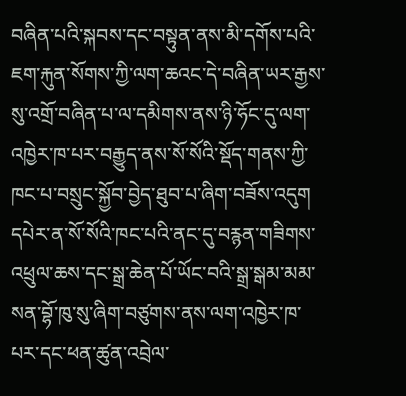བཞིན་པའི་སྐབས་དང་བསྟུན་ནས་མི་དགོས་པའི་ཇག་རྐུན་སོགས་ཀྱི་ལག་ཆའང་དེ་བཞིན་ཡར་རྒྱས་སུ་འགྲོ་བཞིན་པ་ལ་དམིགས་ནས་ཉི་ཧོང་དུ་ལག་འཁྱེར་ཁ་པར་བརྒྱུད་ནས་སོ་སོའི་སྡོད་གནས་ཀྱི་ཁང་པ་བསྲུང་སྐྱོབ་བྱེད་ཐུབ་པ་ཞིག་བཟོས་འདུག དཔེར་ན་སོ་སོའི་ཁང་པའི་ནང་དུ་བརྙན་གཟིགས་འཕྲུལ་ཆས་དང་སྒྲ་ཆེན་པོ་ཡོང་བའི་སྒྲ་སྒམ་མམ་སན་བྷོ་ཁུ་སུ་ཞིག་བཙུགས་ནས་ལག་འཁྱེར་ཁ་པར་དང་ཕན་ཚུན་འབྲེལ་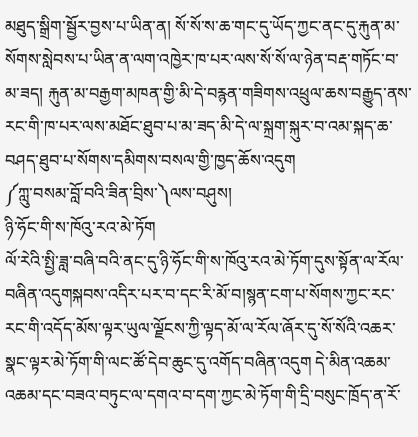མཐུད་སྒྲིག་སྦྱོར་བྱས་པ་ཡིན་ན། སོ་སོ་ས་ཆ་གང་དུ་ཡོད་ཀྱང་ནང་དུ་རྐུན་མ་སོགས་སླེབས་པ་ཡིན་ན་ལག་འཁྱེར་ཁ་པར་ལས་སོ་སོ་ལ་ཉེན་བརྡ་གཏོང་བ་མ་ཟད། རྐུན་མ་བརྒྱག་མཁན་གྱི་མི་དེ་བརྙན་གཟིགས་འཕྲུལ་ཆས་བརྒྱུད་ནས་རང་གི་ཁ་པར་ལས་མཐོང་ཐུབ་པ་མ་ཟད་མི་དེ་ལ་སྐྲག་སྐུར་བ་འམ་སྐད་ཆ་བཤད་ཐུབ་པ་སོགས་དམིགས་བསལ་གྱི་ཁྱད་ཆོས་འདུག
༼ཀླུ་བསམ་བློ་བའི་ཟིན་བྲིས་༽ལས་བཤུས།
ཉི་ཧོང་གི་ས་ཁོའུ་རའ་མེ་ཏོག
ལོ་རེའི་སྤྱི་ཟླ་བཞི་བའི་ནང་དུ་ཉི་ཧོང་གི་ས་ཁོའུ་རའ་མེ་ཏོག་དུས་སྟོན་ལ་རོལ་བཞིན་འདུགསྐབས་འདིར་པར་བ་དང་རི་མོ་བ།སྙན་ངག་པ་སོགས་ཀྱང་རང་རང་གི་འདོད་མོས་ལྟར་ཡུལ་ལྗོངས་ཀྱི་ལྟད་མོ་ལ་རོལ་ཞོར་དུ་སོ་སོའི་འཆར་སྣང་ལྟར་མེ་ཏོག་གི་ལང་ཚོ་དེབ་ཆུང་དུ་འགོད་བཞིན་འདུག དེ་མིན་འཆམ་འཆམ་དང་བཟའ་བཏུང་ལ་དགའ་བ་དག་ཀྱང་མེ་ཏོག་གི་དྲི་བསུང་ཁྲོད་ན་རོ་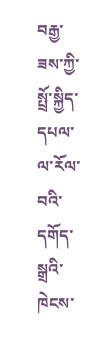བརྒྱ་ཟས་ཀྱི་སྤྲོ་སྐྱིད་དཔལ་ལ་རོལ་བའི་དགོད་སྒྲའི་ཁེངས་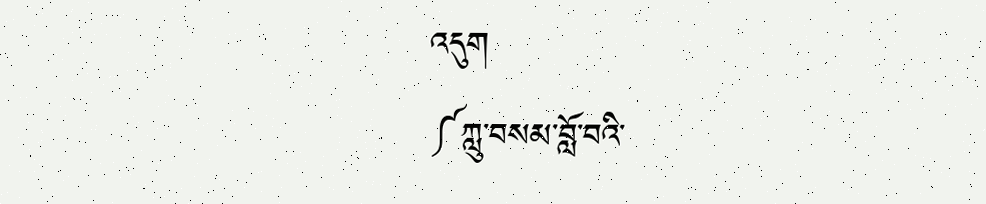འདུག
༼ཀླུ་བསམ་བློ་བའི་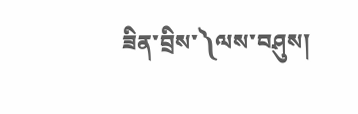ཟིན་བྲིས་༽ལས་བཤུས།